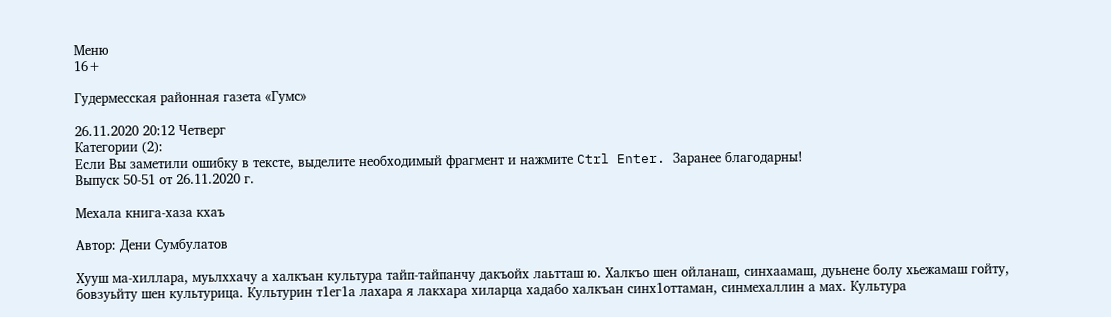Меню
16+

Гудермесская районная газета «Гумс»

26.11.2020 20:12 Четверг
Категории (2):
Если Вы заметили ошибку в тексте, выделите необходимый фрагмент и нажмите Ctrl Enter. Заранее благодарны!
Выпуск 50-51 от 26.11.2020 г.

Мехала книга-хаза кхаъ

Автор: Дени Сумбулатов

Хууш ма-хиллара, муьлххачу а халкъан культура тайп-тайпанчу дакъойх лаьтташ ю. Халкъо шен ойланаш, синхаамаш, дуьнене болу хьежамаш гойту, бовзуьйту шен культурица. Культурин т1ег1а лахара я лакхара хиларца хадабо халкъан синх1оттаман, синмехаллин а мах. Культура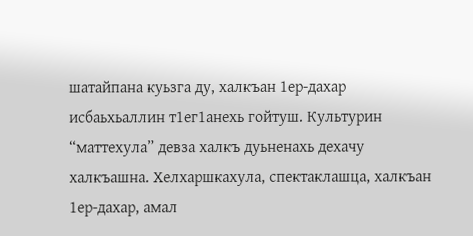шатайпана куьзга ду, халкъан 1ер-дахар исбаьхьаллин т1ег1анехь гойтуш. Культурин
“маттехула” девза халкъ дуьненахь дехачу халкъашна. Хелхаршкахула, спектаклашца, халкъан 1ер-дахар, амал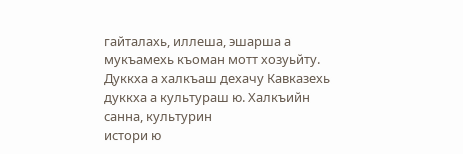гайталахь, иллеша, эшарша а мукъамехь къоман мотт хозуьйту. Дуккха а халкъаш дехачу Кавказехь дуккха а культураш ю. Халкъийн санна, культурин
истори ю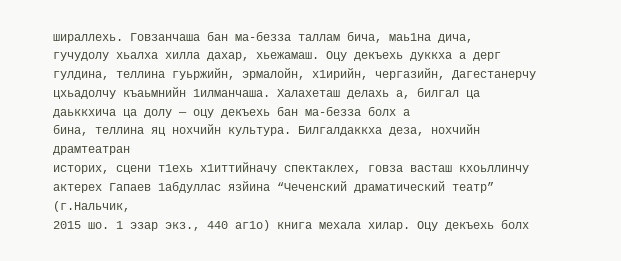шираллехь. Говзанчаша бан ма-безза таллам бича, маь1на дича,
гучудолу хьалха хилла дахар, хьежамаш. Оцу декъехь дуккха а дерг гулдина, теллина гуьржийн, эрмалойн, х1ирийн, чергазийн, Дагестанерчу цхьадолчу къаьмнийн 1илманчаша. Халахеташ делахь а, билгал ца даьккхича ца долу — оцу декъехь бан ма-безза болх а
бина, теллина яц нохчийн культура. Билгалдаккха деза, нохчийн драмтеатран
историх, сцени т1ехь х1иттийначу спектаклех, говза васташ кхоьллинчу актерех Гапаев 1абдуллас язйина “Чеченский драматический театр” (г.Нальчик,
2015 шо. 1 эзар экз., 440 аг1о) книга мехала хилар. Оцу декъехь болх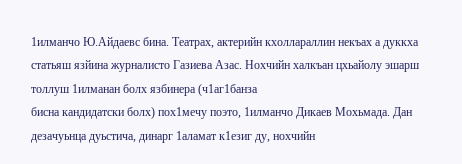1илманчо Ю.Айдаевс бина. Театрах, актерийн кхоллараллин некъах а дуккха статьяш язйина журналисто Газиева Азас. Нохчийн халкъан цхьайолу эшарш толлуш 1илманан болх язбинера (ч1аг1банза
бисна кандидатски болх) пох1мечу поэто, 1илманчо Дикаев Мохьмада. Дан дезачуьнца дуьстича, динарг 1аламат к1езиг ду, нохчийн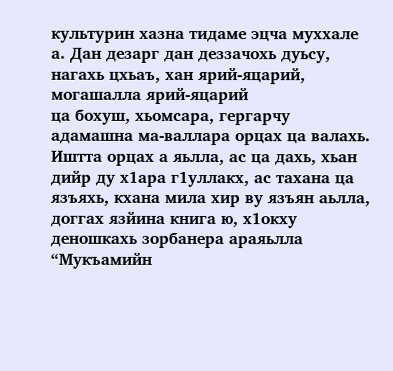культурин хазна тидаме эцча муххале а. Дан дезарг дан деззачохь дуьсу, нагахь цхьаъ, хан ярий-яцарий, могашалла ярий-яцарий
ца бохуш, хьомсара, гергарчу адамашна ма-валлара орцах ца валахь. Иштта орцах а яьлла, ас ца дахь, хьан дийр ду х1ара г1уллакх, ас тахана ца язъяхь, кхана мила хир ву язъян аьлла, доггах язйина книга ю, х1окху деношкахь зорбанера араяьлла “Мукъамийн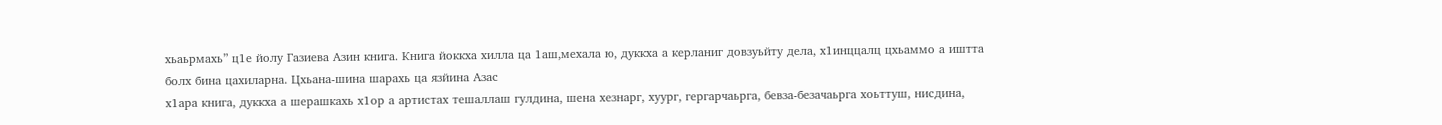хьаьрмахь” ц1е йолу Газиева Азин книга. Книга йоккха хилла ца 1аш,мехала ю, дуккха а керланиг довзуьйту дела, х1инццалц цхьаммо а иштта болх бина цахиларна. Цхьана-шина шарахь ца язйина Азас
х1ара книга, дуккха а шерашкахь х1ор а артистах тешаллаш гулдина, шена хезнарг, хуург, гергарчаьрга, бевза-безачаьрга хоьттуш, нисдина,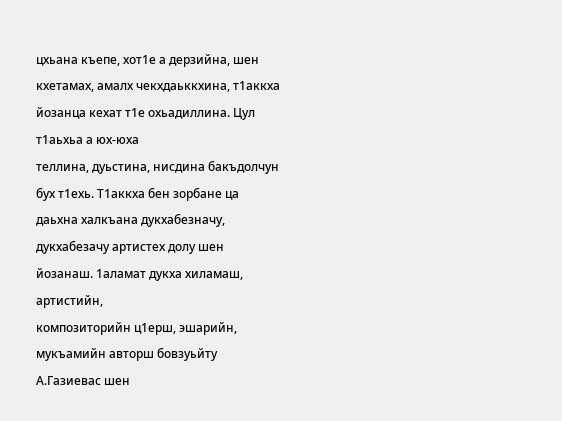цхьана къепе, хот1е а дерзийна, шен кхетамах, амалх чекхдаьккхина, т1аккха йозанца кехат т1е охьадиллина. Цул т1аьхьа а юх-юха
теллина, дуьстина, нисдина бакъдолчун бух т1ехь. Т1аккха бен зорбане ца даьхна халкъана дукхабезначу, дукхабезачу артистех долу шен йозанаш. 1аламат дукха хиламаш, артистийн,
композиторийн ц1ерш, эшарийн, мукъамийн авторш бовзуьйту А.Газиевас шен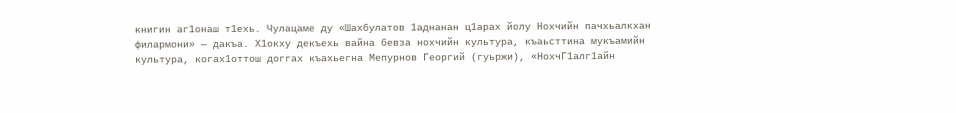книгин аг1онаш т1ехь. Чулацаме ду «Шахбулатов 1аднанан ц1арах йолу Нохчийн пачхьалкхан филармони» — дакъа. Х1окху декъехь вайна бевза нохчийн культура, къаьсттина мукъамийн
культура, когах1оттош доггах къахьегна Мепурнов Георгий (гуьржи), «НохчГ1алг1айн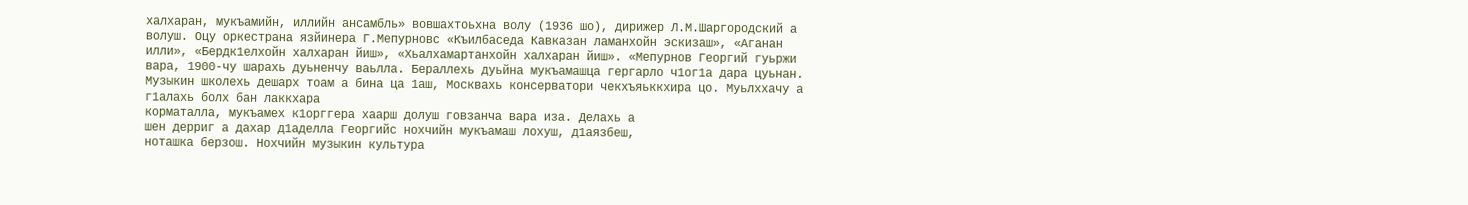халхаран, мукъамийн, иллийн ансамбль» вовшахтоьхна волу (1936 шо), дирижер Л.М.Шаргородский а волуш. Оцу оркестрана язйинера Г.Мепурновс «Къилбаседа Кавказан ламанхойн эскизаш», «Аганан илли», «Бердк1елхойн халхаран йиш», «Хьалхамартанхойн халхаран йиш». «Мепурнов Георгий гуьржи вара, 1900-чу шарахь дуьненчу ваьлла. Бераллехь дуьйна мукъамашца гергарло ч1ог1а дара цуьнан. Музыкин школехь дешарх тоам а бина ца 1аш, Москвахь консерватори чекхъяьккхира цо. Муьлххачу а г1алахь болх бан лаккхара
корматалла, мукъамех к1орггера хаарш долуш говзанча вара иза. Делахь а
шен дерриг а дахар д1аделла Георгийс нохчийн мукъамаш лохуш, д1аязбеш,
ноташка берзош. Нохчийн музыкин культура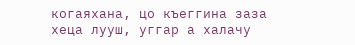когаяхана, цо къеггина заза хеца лууш, уггар а халачу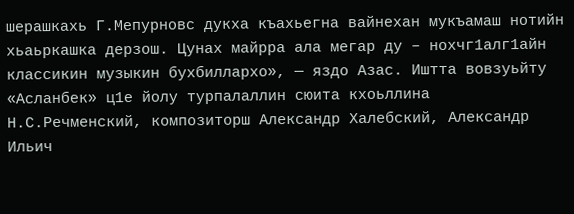шерашкахь Г.Мепурновс дукха къахьегна вайнехан мукъамаш нотийн хьаьркашка дерзош. Цунах майрра ала мегар ду – нохчг1алг1айн классикин музыкин бухбиллархо», — яздо Азас. Иштта вовзуьйту «Асланбек» ц1е йолу турпалаллин сюита кхоьллина Н.С.Речменский, композиторш Александр Халебский, Александр Ильич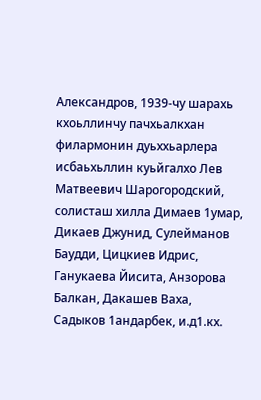Александров, 1939-чу шарахь кхоьллинчу пачхьалкхан филармонин дуьххьарлера исбаьхьллин куьйгалхо Лев Матвеевич Шарогородский,
солисташ хилла Димаев 1умар, Дикаев Джунид, Сулейманов Баудди, Цицкиев Идрис, Ганукаева Йисита, Анзорова Балкан, Дакашев Ваха, Садыков 1андарбек, и.д1.кх.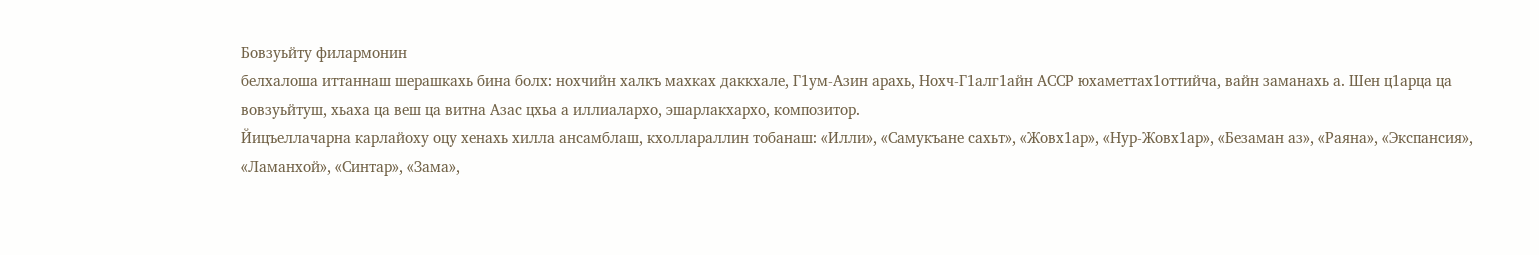Бовзуьйту филармонин
белхалоша иттаннаш шерашкахь бина болх: нохчийн халкъ махках даккхале, Г1ум-Азин арахь, Нохч-Г1алг1айн АССР юхаметтах1оттийча, вайн заманахь а. Шен ц1арца ца вовзуьйтуш, хьаха ца веш ца витна Азас цхьа а иллиалархо, эшарлакхархо, композитор.
Йицъеллачарна карлайоху оцу хенахь хилла ансамблаш, кхоллараллин тобанаш: «Илли», «Самукъане сахьт», «Жовх1ар», «Нур-Жовх1ар», «Безаман аз», «Раяна», «Экспансия», «Ламанхой», «Синтар», «Зама»,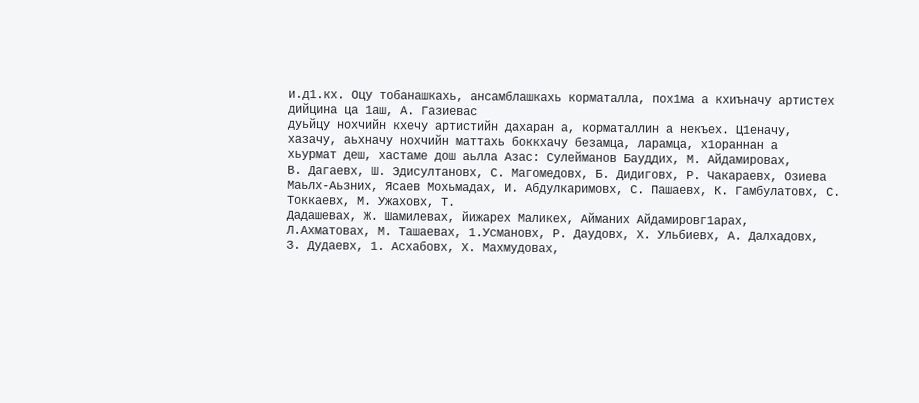и.д1.кх. Оцу тобанашкахь, ансамблашкахь корматалла, пох1ма а кхиъначу артистех дийцина ца 1аш, А. Газиевас
дуьйцу нохчийн кхечу артистийн дахаран а, корматаллин а некъех. Ц1еначу,
хазачу, аьхначу нохчийн маттахь боккхачу безамца, ларамца, х1ораннан а
хьурмат деш, хастаме дош аьлла Азас: Сулейманов Бауддих, М. Айдамировах,
В. Дагаевх, Ш. Эдисултановх, С. Магомедовх, Б. Дидиговх, Р. Чакараевх, Озиева Маьлх-Аьзних, Ясаев Мохьмадах, И. Абдулкаримовх, С. Пашаевх, К. Гамбулатовх, С. Токкаевх, М. Ужаховх, Т.
Дадашевах, Ж. Шамилевах, йижарех Маликех, Айманих Айдамировг1арах,
Л.Ахматовах, М. Ташаевах, 1.Усмановх, Р. Даудовх, Х. Ульбиевх, А. Далхадовх,
З. Дудаевх, 1. Асхабовх, Х. Махмудовах,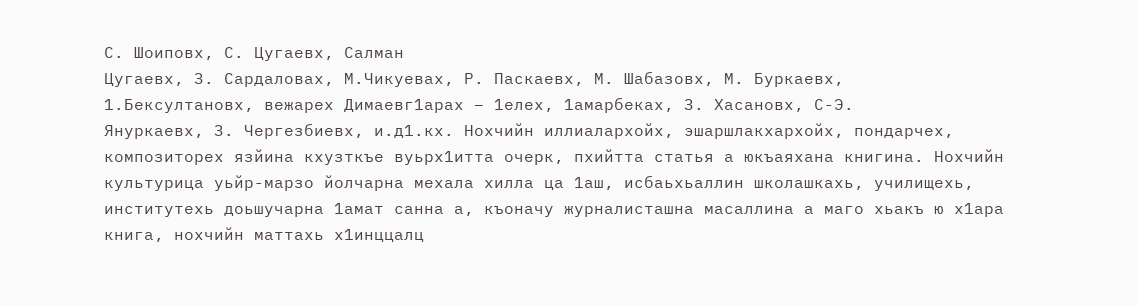С. Шоиповх, С. Цугаевх, Салман
Цугаевх, З. Сардаловах, М.Чикуевах, Р. Паскаевх, М. Шабазовх, М. Буркаевх,
1.Бексултановх, вежарех Димаевг1арах – 1елех, 1амарбеках, З. Хасановх, С-Э.
Януркаевх, З. Чергезбиевх, и.д1.кх. Нохчийн иллиалархойх, эшаршлакхархойх, пондарчех, композиторех язйина кхузткъе вуьрх1итта очерк, пхийтта статья а юкъаяхана книгина. Нохчийн
культурица уьйр-марзо йолчарна мехала хилла ца 1аш, исбаьхьаллин школашкахь, училищехь, институтехь доьшучарна 1амат санна а, къоначу журналисташна масаллина а маго хьакъ ю х1ара книга, нохчийн маттахь х1инццалц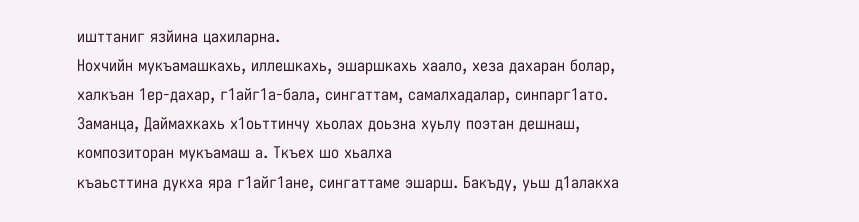ишттаниг язйина цахиларна.
Нохчийн мукъамашкахь, иллешкахь, эшаршкахь хаало, хеза дахаран болар, халкъан 1ер-дахар, г1айг1а-бала, сингаттам, самалхадалар, синпарг1ато. Заманца, Даймахкахь х1оьттинчу хьолах доьзна хуьлу поэтан дешнаш, композиторан мукъамаш а. Ткъех шо хьалха
къаьсттина дукха яра г1айг1ане, сингаттаме эшарш. Бакъду, уьш д1алакха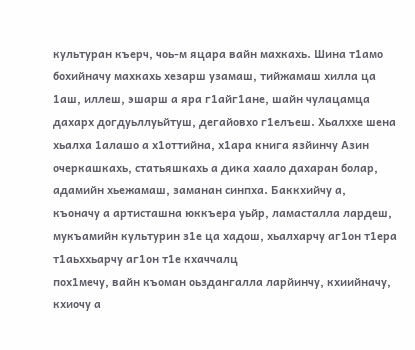культуран къерч, чоь-м яцара вайн махкахь. Шина т1амо бохийначу махкахь хезарш узамаш, тийжамаш хилла ца 1аш, иллеш, эшарш а яра г1айг1ане, шайн чулацамца дахарх догдуьллуьйтуш, дегайовхо г1елъеш. Хьалххе шена хьалха 1алашо а х1оттийна, х1ара книга язйинчу Азин очеркашкахь, статьяшкахь а дика хаало дахаран болар, адамийн хьежамаш, заманан синпха. Баккхийчу а,
къоначу а артисташна юккъера уьйр, ламасталла лардеш, мукъамийн культурин з1е ца хадош, хьалхарчу аг1он т1ера т1аьххьарчу аг1он т1е кхаччалц
пох1мечу, вайн къоман оьздангалла ларйинчу, кхиийначу, кхиочу а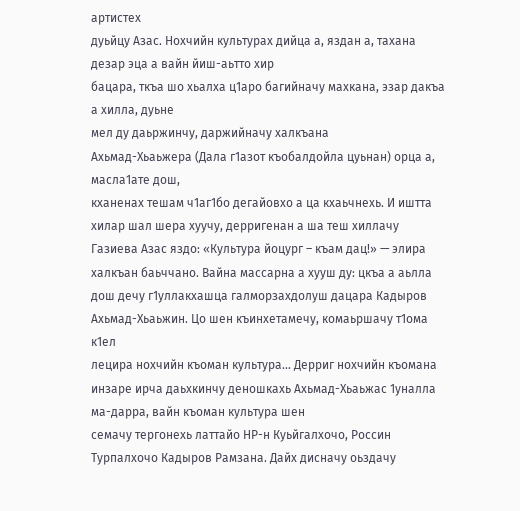артистех
дуьйцу Азас. Нохчийн культурах дийца а, яздан а, тахана дезар эца а вайн йиш-аьтто хир
бацара, ткъа шо хьалха ц1аро багийначу махкана, эзар дакъа а хилла, дуьне
мел ду даьржинчу, даржийначу халкъана
Ахьмад-Хьаьжера (Дала г1азот къобалдойла цуьнан) орца а, масла1ате дош,
кханенах тешам ч1аг1бо дегайовхо а ца кхаьчнехь. И иштта хилар шал шера хуучу, дерригенан а ша теш хиллачу Газиева Азас яздо: «Культура йоцург – къам дац!» — элира халкъан баьччано. Вайна массарна а хууш ду: цкъа а аьлла дош дечу г1уллакхашца галморзахдолуш дацара Кадыров Ахьмад-Хьаьжин. Цо шен къинхетамечу, комаьршачу т1ома к1ел
лецира нохчийн къоман культура… Дерриг нохчийн къомана инзаре ирча даьхкинчу деношкахь Ахьмад-Хьаьжас 1уналла ма-дарра, вайн къоман культура шен
семачу тергонехь латтайо НР-н Куьйгалхочо, Россин Турпалхочо Кадыров Рамзана. Дайх дисначу оьздачу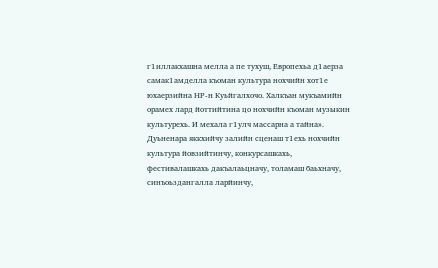г1иллакхашна мелла а пе тухуш, Европехьа д1аерза самак1амделла къоман культура нохчийн хот1е юхаерзийна НР-н Куьйгалхочо. Халкъан мукъамийн орамех лард йоттийтина цо нохчийн къоман музыкин культурехь. И мехала г1улч массарна а тайна».
Дуьненара яккхийчу залийн сценаш т1ехь нохчийн культура йовзийтинчу, конкурсашкахь, фестивалашкахь дакъалаьцначу, толамаш баьхначу, синъоьздангалла ларйинчу,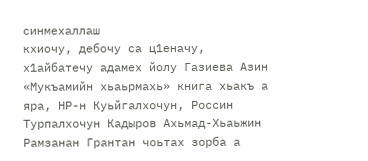синмехаллаш
кхиочу, дебочу са ц1еначу, х1айбатечу адамех йолу Газиева Азин «Мукъамийн хьаьрмахь» книга хьакъ а яра, НР-н Куьйгалхочун, Россин Турпалхочун Кадыров Ахьмад-Хьаьжин Рамзанан Грантан чоьтах зорба а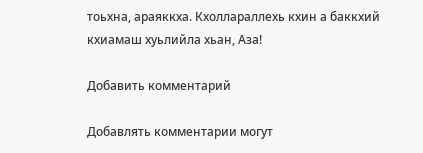тоьхна, араяккха. Кхоллараллехь кхин а баккхий кхиамаш хуьлийла хьан, Аза!

Добавить комментарий

Добавлять комментарии могут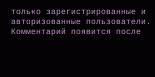только зарегистрированные и авторизованные пользователи. Комментарий появится после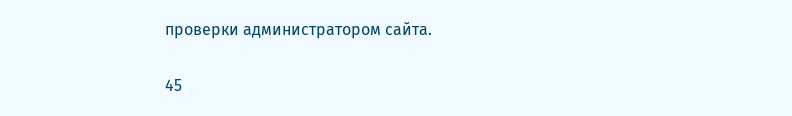проверки администратором сайта.

45